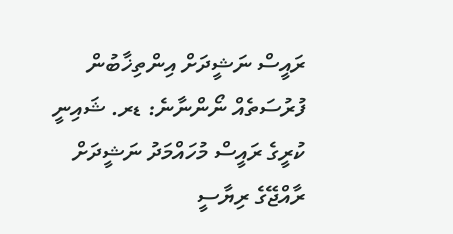ރައީސް ނަޝީދަށް އިންތިޚާބުން ފުރުސަތެއް ނޯންނާނެ: ޑރ. ޝައިނީ
ކުރީގެ ރައީސް މުހައްމަދު ނަޝީދަށް ރާއްޖޭގެ ރިޔާސީ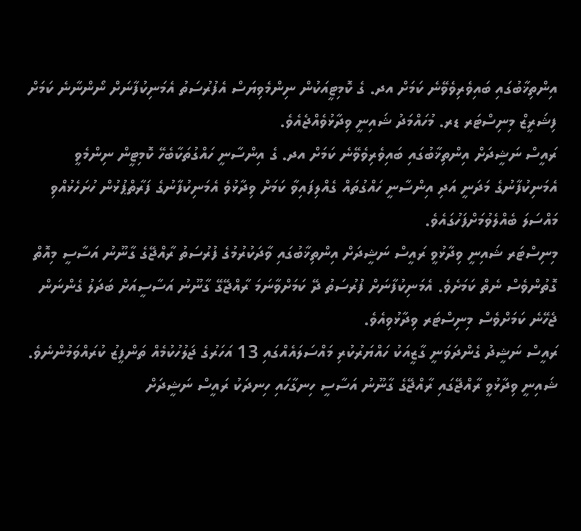އިންތިޚާބުގައި ބައިވެރިވެވޭނެ ކަމަށް އދ. ގެ ކޮމިޓީއަކުން ނިންމެވިޔަސް އެފުރުސަތު އެމަނިކުފާނަށް ނޯންނާނެ ކަމަށް ފިޝަރީޒް މިނިސްޓަރ ޑރ. މުހައްމަދު ޝައިނީ ވިދާޅުވެއްޖެއެވެ.
ރައީސް ނަޝީދަށް އިންތިޚާބުގައި ބައިވެރިވެވޭނެ ކަމަށް އދ. ގެ އިންސާނީ ހައްގުތަކާބެހޭ ކޮމިޓީން ނިންމެވީ އެމަނިކުފާނުގެ މަދަނީ އަދި އިންސާނީ ހައްގުތައް ގެއްލިފައިވާ ކަމަށް ވިދާޅުވެ އެމަނިކުފާނުގެ ފަރާތްޕުޅުން ހުށަހެޅުއްވި މައްސަލަ ބެއްލެވުމަށްފަހުގައެވެ.
މިނިސްޓަރ ޝައިނީ ވިދާޅުވީ ރައީސް ނަޝީދަށް އިންތިޚާބުގައި ވާދަކުރުމުގެ ފުރުސަތު ރާއްޖޭގެ ގާނޫނު އަސާސީ މިއޮތް ގޮތުންވެސް ނެތް ކަމަށެވެ. އެމަނިކުފާނަށް ފުރުސަތު ދޭ ކަމަށްވާނަމަ ރާއްޖޭގޭ ގާނޫނު އަސާސީއަށް ބަދަލު ގެންނަން ޖެހޭނެ ކަމަށްވެސް މިނިސްޓަރ ވިދާޅުވިއެވެ.
ރައީސް ނަޝީދު ގެންދަވަނީ ގާޒީއަކު ހައްޔަރުކުރި މައްސަލައެއްގައި 13 އަހަރުގެ ޖަލުހުކުމެއް ތަންފީޒު ކުރައްވަމުންނެވެ. ޝައިނީ ވިދާޅުވީ ރާއްޖޭގައި ރާއްޖޭގެ ގާނޫނު އަސާސީ ހިނގާހައި ހިނދަކު ރައީސް ނަޝީދަށް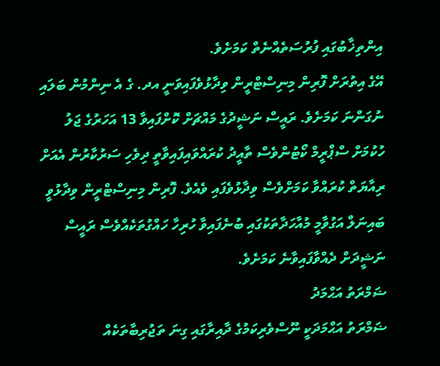އިންތިޚާބުގައި ފުރުސަތެއްނެތް ކަމަށެވެ.
އޭގެ އިތުރަށް ފޮރިން މިނިސްޓްރީން ވިދާޅުވެފައިވަނީ އދ. ގެ އެ ނިންމުން ބަލައި ނުގަންނަ ކަމަށެވެ. ރައީސް ނަޝީދުގެ މައްޗަށް ކޮށްފައިވާ 13 އަހަރުގެ ޖަލު ހުކުމަށް ސްޕްރީމް ކޯޓުންވެސް ތާއީދު ކުރައްވައިފައިވާތީ ދިވެހި ސަރުކާރުން އެއަށް ރިއާޔަތް ކުރައްވާ ކަމަށްވެސް ވިދާޅުވެފައި ވެއެވެ. ފޮރިން މިނިސްޓްރީން ވިދާޅުވީ ބައިނަލް އަގުވާމީ މުއާހަދާތަކުގައި ބުނެފައިވާ ހުރިހާ ހައްގުތަކެއްވެސް ރައީސް ނަޝީދަށް ދެއްވާފައިވާނެ ކަމަށެވެ.
ޟަމްރަތު އަޙްމަދު
ޟަމްރަތު އަޙްމަދަކީ ނޫސްވެރިކަމުގެ ދާއިރާގައި ގިނަ ތަޖުރިބާތަކެއް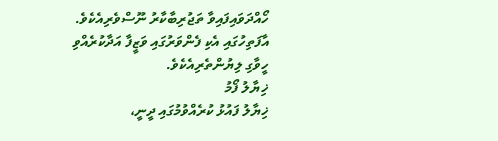ހޯއްދަވައިފައިވާ ތަޖުރިބާކާރު ނޫސްވެރިއެކެވެ. އާފަތިހުގައި އެކި ފެންވަރުގައި ވަޒީފާ އަދާކުރެއްވި ހީވާގި ލިޔުންތެރިއެކެވެ.
ޚިޔާލު ފޯމު
ޚިޔާލު ފައުޅު ކުރެއްވުމުގައި ދީނީ،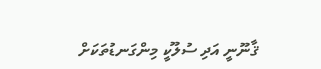ޤާނޫނީ އަދި ސުލޫކީ މިންގަނޑުތަކަށް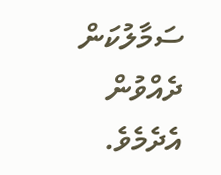ސަމާލުކަން ދެއްވުން އެދެމެވެ.